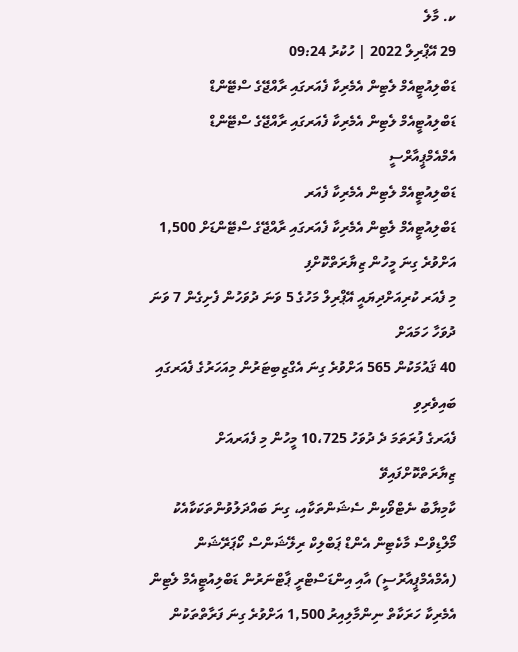ކ. މާލެ
29 އޭޕްރިލް 2022 | ހުކުރު 09:24
ޑަބްލިއުޓީއެމް ލެޓިން އެމެރިކާ ފެއަރގައި ރާއްޖޭގެ ސްޓޭންޑް
ޑަބްލިއުޓީއެމް ލެޓިން އެމެރިކާ ފެއަރގައި ރާއްޖޭގެ ސްޓޭންޑް
އެމްއެމްޕީއާރްސީ
ޑަބްލިއުޓީއެމް ލެޓިން އެމެރިކާ ފެއަރ
ޑަބްލިއުޓީއެމް ލެޓިން އެމެރިކާ ފެއަރގައި ރާއްޖޭގެ ސްޓޭންޑަށް 1,500 އަށްވުރެ ގިނަ މީހުން ޒިޔާރަތްކޮށްފި
މި ފެއަރ ކުރިއަށްދިޔައީ އޭޕްރިލް މަހުގެ 5 ވަނަ ދުވަހުން ފެށިގެން 7 ވަނަ ދުވަހާ ހަމައަށް
40 ޤައުމަކުން 565 އަށްވުރެ ގިނަ އެގްޒިބިޓަރުން މިއަހަރުގެ ފެއަރގައި ބައިވެރިވި
ފެއަރގެ ފުރަތަމަ ދެ ދުވަހު 10،725 މީހުން މި ފެއަރއަށް ޒިޔާރަތްކޮށްފައިވޭ
ކާމިޔާބު ނެޓްވޯކިން ސެޝަންތަކާއި، ގިނަ ބައްދަލުވުންތަކަކާއެކު މޯލްޑިވްސް މާކެޓިން އެންޑް ޕަބްލިކް ރިލޭޝަންސް ކޯޕަރޭޝަން (އެމްއެމްޕީއާރުސީ) އާއި އިންޑަސްޓްރީ ޕާޓްނަރުން ޑަބްލިއުޓީއެމް ލެޓިން އެމެރިކާ ހަރަކާތް ނިންމާލިއިރު 1,500 އަށްވުރެ ގިނަ ފަރާތްތަކުން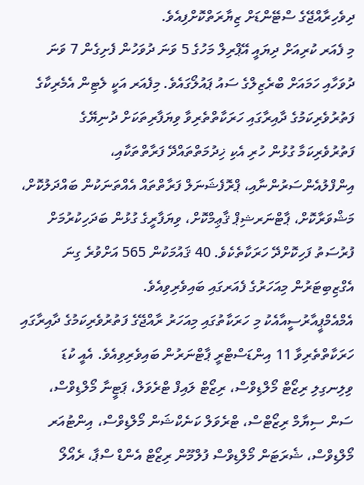ދިވެހިރާއްޖޭގެ ސްޓޭންޑަށް ޒިޔާރަތްކޮށްފިއެވެ.
މި ފެއަރ ކުރިއަށް ދިޔައީ އޭޕްރިލް މަހުގެ 5 ވަނަ ދުވަހުން ފެށިގެން 7 ވަނަ ދުވަހާއި ހަމައަށް ބްރެޒިލްގެ ސައު ޕައުލޯގައެވެ. މިފެއަރ އަކީ ލެޓިން އެމެރިކާގެ ފަތުރުވެރިކަމުގެ ދާއިރާގައި ހަރަކާތްތެރިވާ ވިޔަފާރިތަކަށް ދުނިޔޭގެ ފަތުރުވެރިކަމާ ގުޅުން ހުރި އެކި ޚިދުމަތްތައްދޭ ފަރާތްތަކާއި، އިންފްލުއެންސަރުންނާއި، ޕްރޮފެޝަނަލް ފަރާތްތައް އެއްތަނަކުން ބައްދަލުކޮށް، މަޝްވަރާކޮށް، ޕާޓްނަރޝިޕް ޤާޢިމްކޮށް، ވިޔަފާރީގެ ގުޅުން ބަދަހިކުރުމަށް ފުރުސަތު ފަހިކޮށްދޭ ހަރަކާތެކެވެ. 40 ޤައުމަކުން 565 އަށްވުރެ ގިނަ އެގްޒިބިޓަރުން މިއަހަރުގެ ފެއަރގައި ބައިވެރިވިއެވެ.
އެމްއެމްޕީއާރުސީއާއެކު މި ހަރަކާތުގައި މިއަހަރު ރާއްޖޭގެ ފަތުރުވެރިކަމުގެ ދާއިރާގައި ހަރަކާތްތެރިވާ 11 އިންޑަސްޓްރީ ޕާޓްނަރުން ބައިވެރިވިއެވެ. އެއީ ކުޑަ ވިލިނގިލި ރިޒޯޓް މޯލްޑިވްސް، ރިޒޯޓް ލައިފް ޓްރެވަލް، ޕަޓީނާ މޯލްޑިވްސް، ސަން ސިޔާމް ރިޒޯޓްސް، ޓްރެވަލް ކަނެކްޝަން މޯލްޑިވްސް، އިންޓުއަރ މޯލްޑިވްސް، ޝެރަޓަން މޯލްޑިވްސް ފުލްމޫން ރިޒޯޓް އެންޑް ސްޕާ، ރެއޯލޯ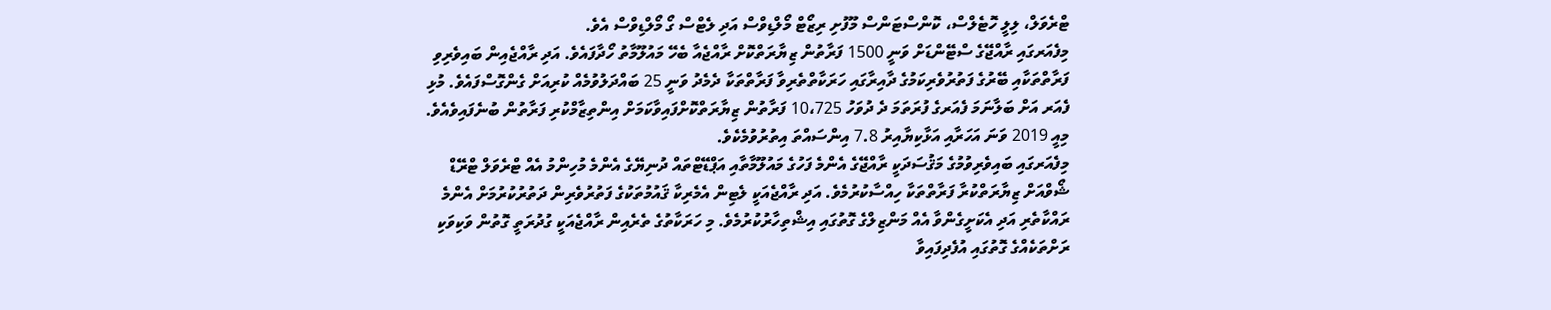ޓްރެވަލް، ލިލީ ހޮޓެލްސް، ކޮންސްޓަންސް މޫފުށި ރިޒޯޓް މޯލްޑިވްސް އަދި ލެޓްސް ގޯ މޯލްޑިވްސް އެވެ.
މިފެއަރގައި ރާއްޖޭގެ ސްޓޭންޑަށް ވަނީ 1500 ފަރާތުން ޒިޔާރަތްކޮށް ރާއްޖެއާ ބެހޭ މައުލޫމާތު ހޯދާފައެވެ. އަދި ރާއްޖެއިން ބައިވެރިވި ފަރާތްތަކާއި ބޭރުގެ ފަތުރުވެރިކަމުގެ ދާއިރާގައި ހަރަކާތްތެރިވާ ފަރާތްތަކާ ދެމެދު ވަނީ 25 ބައްދަލުވުމެއް ކުރިއަށް ގެންގޮސްފައެވެ. މުޅި ފެއަރ އަށް ބަލާނަމަ ފެއަރގެ ފުރަތަމަ ދެ ދުވަހު 10،725 ފަރާތުން ޒިޔާރަތްކޮށްފައިވާކަމަށް އިންތިޒާމްކުރި ފަރާތުން ބުނެފައިވެއެވެ. މިއީ 2019 ވަނަ އަހަރާއި އަޅާކިޔާއިރު 7.8 އިންސައްތަ އިތުރުވުމެކެވެ.
މިފެއަރގައި ބައިވެރިވުމުގެ މަޤުސަދަކީ ރާއްޖޭގެ އެންމެ ފަހުގެ މައުލޫމާތާއި އަޕްޑޭޓްތައް ދުނިޔޭގެ އެންމެ މުހިންމު އެއް ޓްރެވަލް ޓްރޭޑް ޝޯވްއަށް ޒިޔާރަތްކުރާ ފަރާތްތަކާ ހިއްސާކުރުމެވެ. އަދި ރާއްޖެއަކީ ލެޓިން އެމެރިކާ ޤައުމުތަކުގެ ފަތުރުވެރިން ދަތުރުކުރުމަށް އެންމެ ރައްކާތެރި އަދި އެކަށީގެންވާ އެއް މަންޒިލްގެ ގޮތުގައި އިޝްތިހާރުކުރުމެވެ. މި ހަރަކާތުގެ ތެރެއިން ރާއްޖެއަކީ ގުދުރަތީ ގޮތުން ވަކިވަކި ރަށްތަކެއްގެ ގޮތުގައި އުފެދިފައިވާ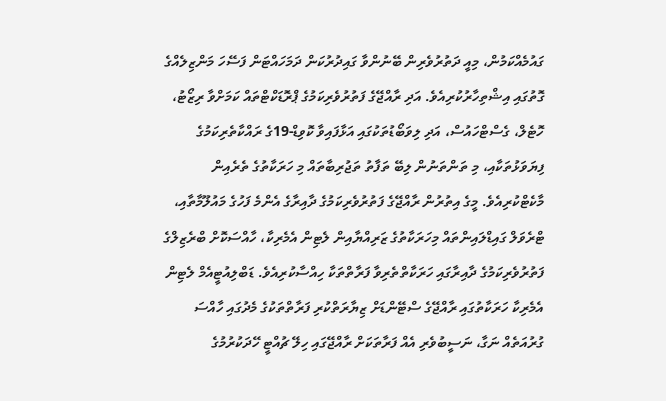ގައުމެއްކަމުން، މިއީ ދަތުރުވެރިން ބޭނުންވާ ގައިދުރުކަން ދަމަހައްޓަން ފަސޭހަ މަންޒިލެއްގެ ގޮތުގައި އިޝްތިހާރުކުރިއެވެ. އަދި ރާއްޖޭގެ ފަތުރުވެރިކަމުގެ ޕްރޮޑަކްޓްތައް ކަމަށްވާ ރިޒޯޓު، ހޮޓެލް، ގެސްޓްހައުސް، އަދި ލިވަބޯޑުތަކުގައި އަޅާފައިވާ ކޮވިޑް-19ގެ ރައްކާތެރިކަމުގެ ފިޔަވަޅުތަކާއި، މި ތަންތަނުން ލިބޭ ތަފާތު ތަޖުރިބާތައް މި ހަރަކާތުގެ ތެރެއިން މާކެޓްކުރިއެވެ. މީގެ އިތުރުން ރާއްޖޭގެ ފަތުރުވެރިކަމުގެ ދާއިރާގެ އެންމެ ފަހުގެ މައުލޫމާތާއި، ޓްރެވަލް ގައިޑްލައިންތައް މިހަރަކާތުގެ ޒަރިއްޔާއިން ލެޓިން އެމެރިކާ، ހާއްސަކޮށް ބްރެޒިލްގެ ފަތުރުވެރިކަމުގެ ދާއިރާގައި ހަރަކާތްތެރިވާ ފަރާތްތަކާ ހިއްސާކުރިއެވެ. ޑަބްލިއުޓީއެމް ލެޓިން އެމެރިކާ ހަރަކާތުގައި ރާއްޖޭގެ ސްޓޭންޑަށް ޒިޔާރަތްކުރި ފަރާތްތަކުގެ މެދުގައި ހާއްސަ ގުރުއަތެއް ނަގާ، ނަސީބުވެރި އެއް ފަރާތަކަށް ރާއްޖޭގައި ހިލޭ ޗުއްޓީ ހޭދަކުރުމުގެ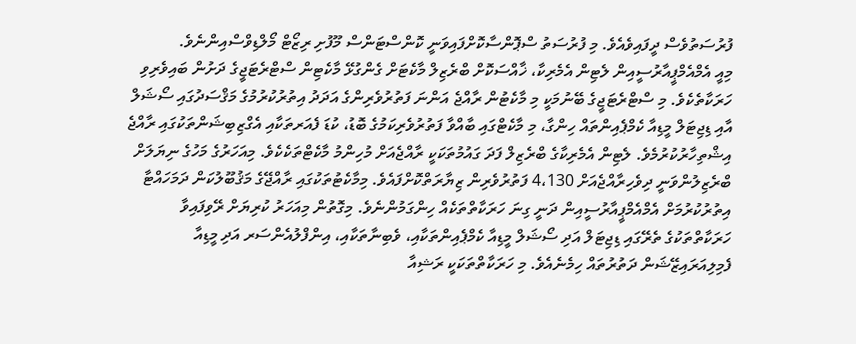ފުރުސަތުވެސް ދީފައިވެއެވެ. މި ފުރުސަތު ސްޕޮންސާކޮށްފައިވަނީ ކޮންސްޓަންސް މޫފުށި ރިޒޯޓް މޯލްޑިވްސްއިންނެވެ.
މިއީ އެމްއެމްޕީއާރުސީއިން ލެޓިން އެމެރިކާ، ޚާއްސަކޮށް ބްރެޒިލް މާކެޓަށް ގެންގުޅޭ މާކެޓިން ސްޓްރެޓަޖީގެ ދަށުން ބައިވެރިވި ހަރަކާތެކެވެ. މި ސްޓްރެޓަޖީގެ ބޭނުމަކީ މި މާކެޓުން ރާއްޖެ އަންނަ ފަތުރުވެރިންގެ އަދަދު އިތުރުކުރުމުގެ މަޤްސަދުގައި ސޯޝަލް އާއި ޑިޖިޓަލް މީޑިއާ ކެމްޕެއިންތައް ހިންގާ، މި މާކެޓްގައި ބާއްވާ ފަތުރުވެރިކަމުގެ ބޮޑު، ކުޑަ ފެއަރތަކާއި އެގްޒިބިޝަންތަކުގައި ރާއްޖެ އިޝްތިހާރުކުރުމެވެ. ލެޓިން އެމެރިކާގެ ބްރެޒިލް ފަދަ ގައުމުތަކަކީ ރާއްޖެއަށް މުހިންމު މާކެޓްތަކެކެވެ. މިއަހަރުގެ މަހުގެ ނިޔަލަށް ބްރެޒިލުންވަނީ ދިވެހިރާއްޖެއަށް 4،130 ފަތުރުވެރިން ޒިޔާރަތްކޮށްފައެވެ. މިމާކެޓުތަކުގައި ރާއްޖޭގެ މަޤުބޫލުކަން ދަމަހައްޓާ އިތުރުކުރުމަށް އެމްއެމްޕީއާރުސީއިން ދަނީ ގިނަ ހަރަކާތްތަކެއް ހިންގަމުންނެވެ. މިގޮތުން މިއަހަރު ކުރިޔަށް ރޭވިފައިވާ ހަރަކާތްތަކުގެ ތެރޭގައި ޑިޖިޓަލް އަދި ސޯޝަލް މީޑިއާ ކެމްޕެއިންތަކާއި، ވެބިނާތަކާއި، އިންފްލުއެންސަރ އަދި މީޑިއާ ފެމިލިއަރައިޒޭޝަން ދަތުރުތައް ހިމެނެއެވެ. މި ހަރަކާތްތަކަކީ ރަޝިއާ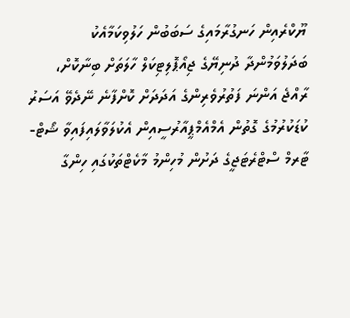ޔޫކްރެއިން ހަނގުރާމައިގެ ސަބަބުން ހަލުވިކަމާއެކު ބަދަލުވަމުންދާ ދުނިޔޭގެ ޖިއޯޕޮލިޓިކަލް ހާލަތަށް ބިނާކޮށް، ރާއްޖެ އަންނަ ފަތުރުވެރިންގެ އަދަދަށް ކޮށްފާނެ ނޭދެވޭ އަސަރު ކުޑަކުރުމުގެ ގޮތުން އެމްއެމްޕީއާރުސީއިން އެކުލަވާލައިފައިވާ ޝޯޓް-ޓާރމް ސްޓްރެޓަޖީގެ ދަށުން މުހިންމު މާކެޓްތަކުގައި ހިންގާ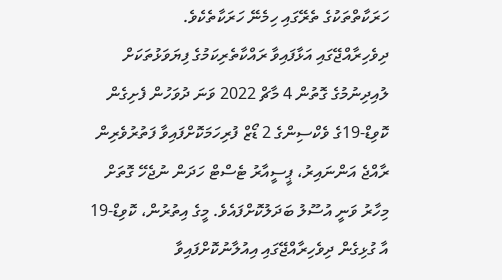ހަރަކާތްތަކުގެ ތެރޭގައި ހިމެނޭ ހަރަކާތެކެވެ.
ދިވެހިރާއްޖޭގައި އަޅާފައިވާ ރައްކާތެރިކަމުގެ ފިޔަވަޅުތަކަށް ލުއިދިނުމުގެ ގޮތުން 4 މާޗް 2022 ވަނަ ދުވަހުން ފެށިގެން ކޮވިޑް-19ގެ ވެކްސިންގެ 2 ޑޯޒް ފުރިހަމަކޮށްފައިވާ ފަތުރުވެރިން ރާއްޖެ އަންނައިރު، ޕީސީއާރު ޓެސްޓް ހަދަން ނުޖެހޭ ގޮތަށް މިހާރު ވަނީ އުސޫލު ބަދަލުކޮށްފައެވެ. މީގެ އިތުރުން، ކޮވިޑް-19 އާ ގުޅިގެން ދިވެހިރާއްޖޭގައި އިއުލާނުކޮށްފައިވާ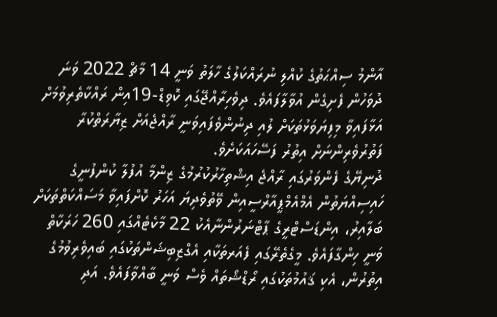އާންމު ސިއްޙަތުގެ ކުއްލި ނުރައްކަލުގެ ހާލަތު ވަނީ 14 މާޗް 2022 ވަނަ ދުވަހުން ފެށިގެން އުވާލާފައެވެ. ދިވެހިރާއްޖޭގައި ކޮވިޑް-19އިން ރައްކާތެރިވުމަށް އަޅާފައިވާ މިފިޔަވަޅުތަކަށް ލުއި ދިނުންވެފައިވަނީ ރާއްޖެއަށް ޒިޔާރަތްކުރާ ފަތުރުވެރިންނަށް އިތުރު ފަސޭހައަކަށެވެ.
ދުނިޔޭގެ ފެންވަރުގައި ރާއްޖެ އިޝްތިހާރުކުރުމުގެ ޒިންމާ އުފުލާ ކުންފުނީގެ ހައިސިއްޔަތުން އެމްއެމްޕީއާރްސީއިން ވޭތުވެދިޔަ އަހަރު ކޮށްފައިވާ މަސައްކަތްތަކަށް ބަލާއިރު، އިންޑަސްޓްރީގެ ޕާޓްނަރުންނާއެކު 22 މާކެޓެއްގައި 260 ހަރަކާތް ވަނީ ހިންގާފައެވެ. މީގެތެރޭގައި ފެއަރތަކާއި އެގްޒިބިޝަންތަކުގައި ބައިވެރިވުމުގެ އިތުރުން، އެކި ޤައުމުތަކުގައި ރޯޑްޝޯތައް ވެސް ވަނީ ބާއްވާފައެވެ. އަދި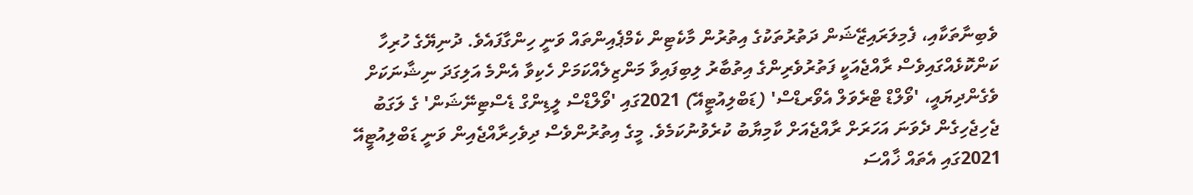ވެބިނާތަކާއި، ފެމިލަރައިޒޭޝަން ދަތުރުތަކުގެ އިތުރުން މާކެޓިން ކެމްޕެއިންތައް ވަނީ ހިންގާފައެވެ. ދުނިޔޭގެ ހުރިހާ ކަންކޮޅެއްގައިވެސް ރާއްޖެއަކީ ފަތުރުވެރިންގެ އިތުބާރު ލިބިފައިވާ މަންޒިލެއްކަމަށް ހެކިވާ އެންމެ އަލިގަދަ ނިޝާނަކަށް ވެގެންދިޔައީ، 'ވޯލްޑް ޓްރެވަލް އެވޯރޑްސް' (ޑަބްލިއުޓީއޭ) 2021ގައި 'ވޯލްޑްސް ލީޑިންގް ޑެސްޓިނޭޝަން' ގެ ލަގަބު ޖެހިޖެހިގެން ދެވަނަ އަހަރަށް ރާއްޖެއަށް ކާމިޔާބު ކުރެވުނުކަމެވެ. މީގެ އިތުރުންވެސް ދިވެހިރާއްޖެއިން ވަނީ ޑަބްލިއުޓީއޭ 2021ގައި އެތައް ޚާއްސަ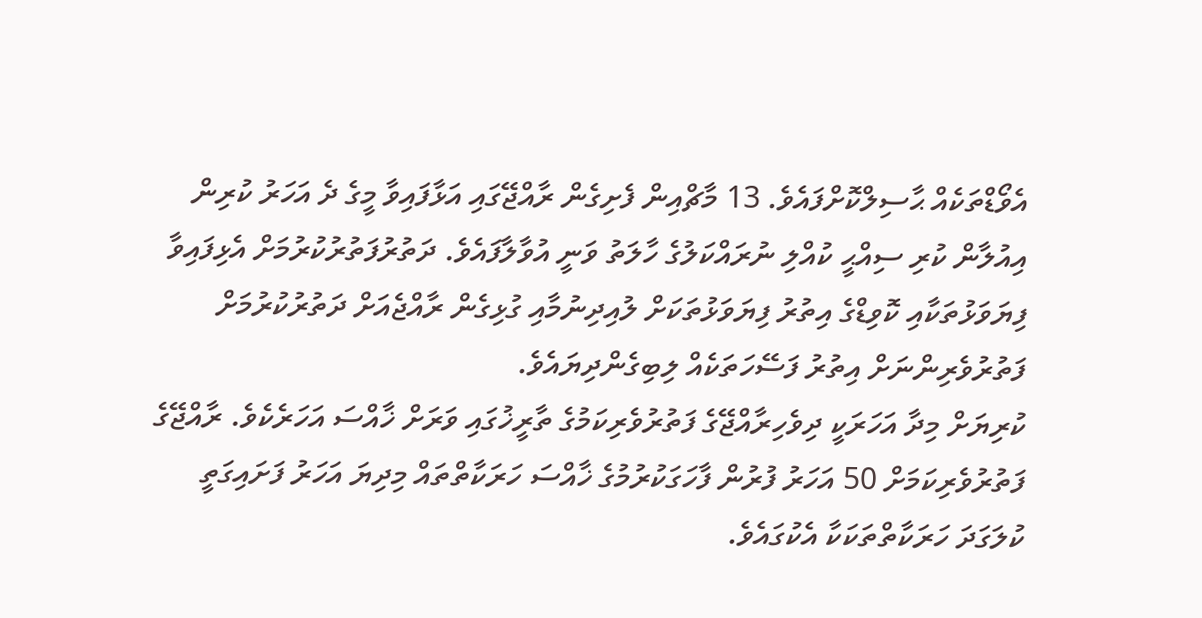އެވޯޑްތަކެއް ޙާސިލްކޮށްފައެވެ. 13 މާޗްއިން ފެށިގެން ރާއްޖޭގައި އަޅާފައިވާ މީގެ ދެ އަހަރު ކުރިން އިއުލާން ކުރި ސިއްޙީ ކުއްލި ނުރައްކަލުގެ ހާލަތު ވަނީ އުވާލާފައެވެ. ދަތުރުފަތުރުކުރުމަށް އެޅިފައިވާ ފިޔަވަޅުތަކާއި ކޮވިޑްގެ އިތުރު ފިޔަވަޅުތަކަށް ލުއިދިނުމާއި ގުޅިގެން ރާއްޖެއަށް ދަތުރުކުރުމަށް ފަތުރުވެރިންނަށް އިތުރު ފަސޭހަތަކެއް ލިބިގެންދިޔައެވެ.
ކުރިޔަށް މިދާ އަހަރަކީ ދިވެހިރާއްޖޭގެ ފަތުރުވެރިކަމުގެ ތާރީޚުގައި ވަރަށް ޚާއްސަ އަހަރެކެވެ. ރާއްޖޭގެ ފަތުރުވެރިކަމަށް 50 އަހަރު ފުރުން ފާހަގަކުރުމުގެ ޚާއްސަ ހަރަކާތްތައް މިދިޔަ އަހަރު ފަށައިގަތީ ކުލަގަދަ ހަރަކާތްތަކަކާ އެކުގައެވެ.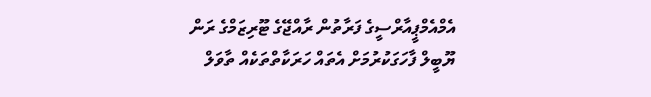އެމްއެމްޕީއާރްސީގެ ފަރާތުން ރާއްޖޭގެ ޓޫރިޒަމްގެ ރަން ޔޫބީލް ފާހަގަކުރުމަށް އެތައް ހަރަކާތްތަކެއް ތާވަލް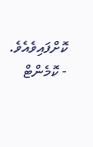ކޮށްފައިވެއެވެ.
- ކޮމެންޓް